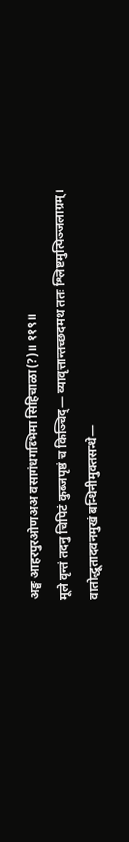अङ्घ आहरपुरओणअअ वसागंधगब्भिमा सिहिचाळा(?)॥ ११९॥
मूले वृन्तं तदनु चिपिटं कुब्जपृष्ठं च किञ्चिद्— व्यावृत्तान्तच्छदमथ ततः श्लिष्टमुत्पिञ्जलाग्रम्।
वातोद्धूतादवनमुखं बन्धिनीमुक्तसन्धे—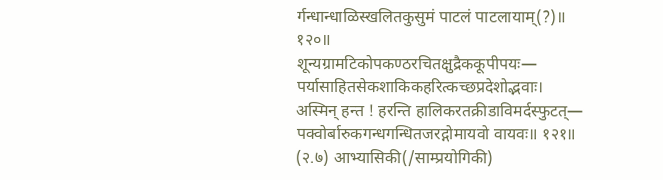र्गन्धान्धाळिस्खलितकुसुमं पाटलं पाटलायाम्(?)॥ १२०॥
शून्यग्रामटिकोपकण्ठरचितक्षुद्रैककूपीपयः— पर्यासाहितसेकशाकिकहरित्कच्छप्रदेशोद्भवाः।
अस्मिन् हन्त ! हरन्ति हालिकरतक्रीडाविमर्दस्फुटत्— पक्वोर्बारुकगन्धगन्धितजरद्गोमायवो वायवः॥ १२१॥
(२.७) आभ्यासिकी(/साम्प्रयोगिकी)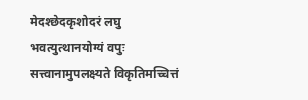मेदश्छेदकृशोदरं लघु भवत्युत्थानयोग्यं वपुः सत्त्वानामुपलक्ष्यते विकृतिमच्चित्तं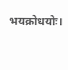भयक्रोधयोः।